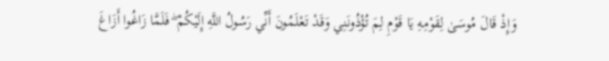وَإِذْ قَالَ مُوسَىٰ لِقَوْمِهِ يَا قَوْمِ لِمَ تُؤْذُونَنِي وَقَدْ تَعْلَمُونَ أَنِّي رَسُولُ اللَّهِ إِلَيْكُمْ ۖ فَلَمَّا زَاغُوا أَزَاغَ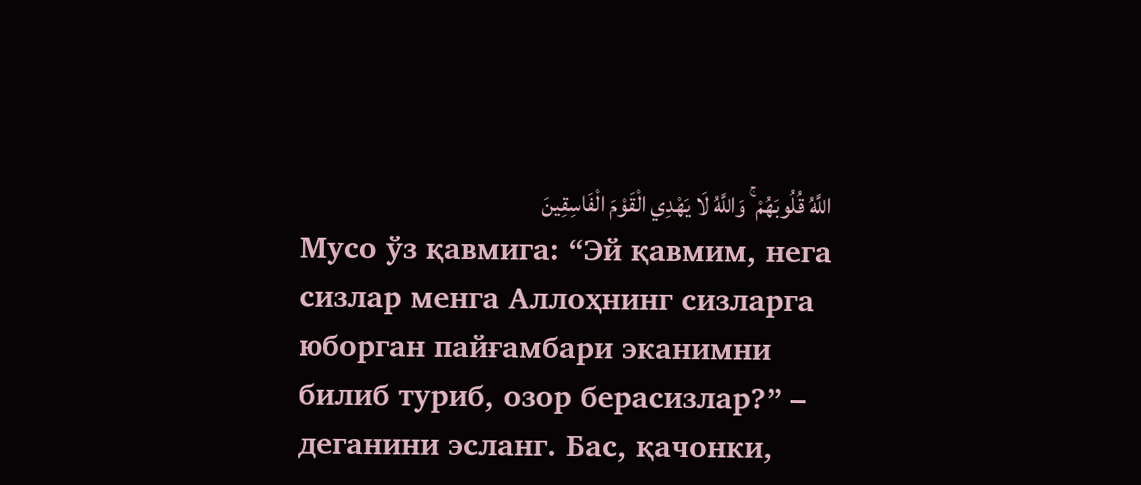اللَّهُ قُلُوبَهُمْ ۚ وَاللَّهُ لَا يَهْدِي الْقَوْمَ الْفَاسِقِينَ
Мусо ўз қавмига: “Эй қавмим, нега сизлар менга Аллоҳнинг сизларга юборган пайғамбари эканимни билиб туриб, озор берасизлар?” – деганини эсланг. Бас, қачонки,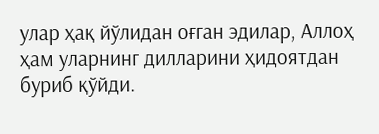улар ҳақ йўлидан оғган эдилар, Аллоҳ ҳам уларнинг дилларини ҳидоятдан буриб қўйди.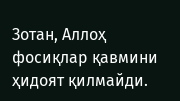Зотан, Аллоҳ фосиқлар қавмини ҳидоят қилмайди.